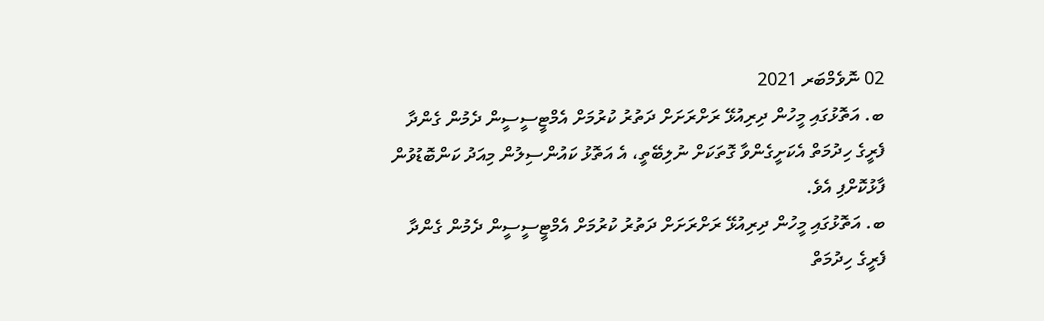02 ނޮވެމްބަރ 2021
ބ. އަތޮޅުގައި މީހުން ދިރިއުޅޭ ރަށްރަށަށް ދަތުރު ކުރުމަށް އެމްޓީސީސީން ދެމުން ގެންދާ ފެރީގެ ހިދުމަތް އެކަށީގެންވާ ގޮތަކަށް ނުލިބޭތީ، އެ އަތޮޅު ކައުންސިލުން މިއަދު ކަންބޮޑުވުން ފާޅުކޮށްފި އެވެ.
ބ. އަތޮޅުގައި މީހުން ދިރިއުޅޭ ރަށްރަށަށް ދަތުރު ކުރުމަށް އެމްޓީސީސީން ދެމުން ގެންދާ ފެރީގެ ހިދުމަތް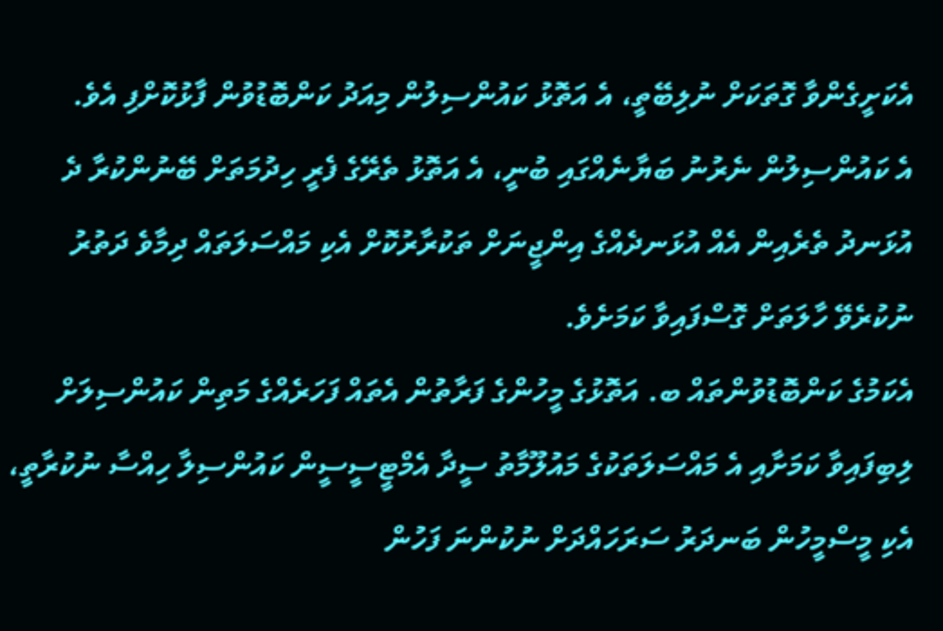އެކަށީގެންވާ ގޮތަކަށް ނުލިބޭތީ، އެ އަތޮޅު ކައުންސިލުން މިއަދު ކަންބޮޑުވުން ފާޅުކޮށްފި އެވެ.
އެ ކައުންސިލުން ނެރުނު ބަޔާނެއްގައި ބުނީ، އެ އަތޮޅު ތެރޭގެ ފެރީ ހިދުމަތަށް ބޭނުންކުރާ ދެ އުޅަނދު ތެރެއިން އެއް އުޅަނދެއްގެ އިންޖީނަށް ތަކުރާރުކޮށް އެކި މައްސަލަތައް ދިމާވެ ދަތުރު ނުކުރެވޭ ހާލަތަށް ގޮސްފައިވާ ކަމަށެވެ.
އެކަމުގެ ކަންބޮޑުވުންތައް ބ. އަތޮޅުގެ މީހުންގެ ފަރާތުން އެތައް ފަހަރެއްގެ މަތިން ކައުންސިލަށް ލިބިފައިވާ ކަމަށާއި އެ މައްސަލަތަކުގެ މައުލޫމާތު ސީދާ އެމްޓީސީސީން ކައުންސިލާ ހިއްސާ ނުކުރާތީ، އެކި މީސްމީހުން ބަނދަރު ސަރަހައްދަށް ނުކުންނަ ފަހުން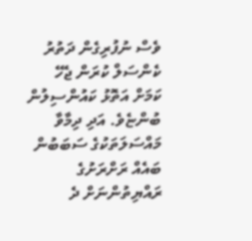ވެސް ނުފުރިގެން ދަތުރު ކެންސަލް ކުރަން ޖެހޭ ކަމަށް އަތޮޅު ކައުންސިލުން ބުންޏެވެ. އަދި ދިމާވާ މައްސަލަތަކުގެ ސަބަބުން ބައެއް ރަށްރަށުގެ ރައްޔިތުންނަށް ދެ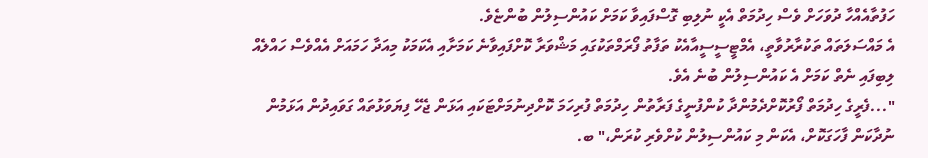ހަފުތާއެއްހާ ދުވަހަށް ވެސް ހިދުމަތް އެކީ ނުލިބި ގޮސްފައިވާ ކަމަށް ކައުންސިލުން ބުންޏެވެ.
އެ މައްސަލަތައް ތަކުރާރުވާތީ، އެމްޓީސީސީއާއެކު ތަފާތު ފޯރަމްތަކުގައި މަޝްވަރާ ކޮށްފައިވާނެ ކަމަށާއި އެކަމަކު މިއަދާ ހަމައަށް އެއްވެސް ހައްލެއް ލިބިފައި ނެތް ކަމަށް އެ ކައުންސިލުން ބުނެ އެވެ.
"...ފެރީގެ ހިދުމަތް ފޯރުކޮށްދެމުންދާ ކުންފުނީގެ ފަރާތުން ހިދުމަތް ފުރިހަމަ ކޮށްދިނުމަށްޓަކައި އަޅަން ޖެހޭ ފިޔަވަޅުތައް ގަވައިދުން އަޅަމުން ނުދާކަން ފާހަގަކޮށް، އެކަން މި ކައުންސިލުން ކުށްވެރި ކުރަން،" ބ.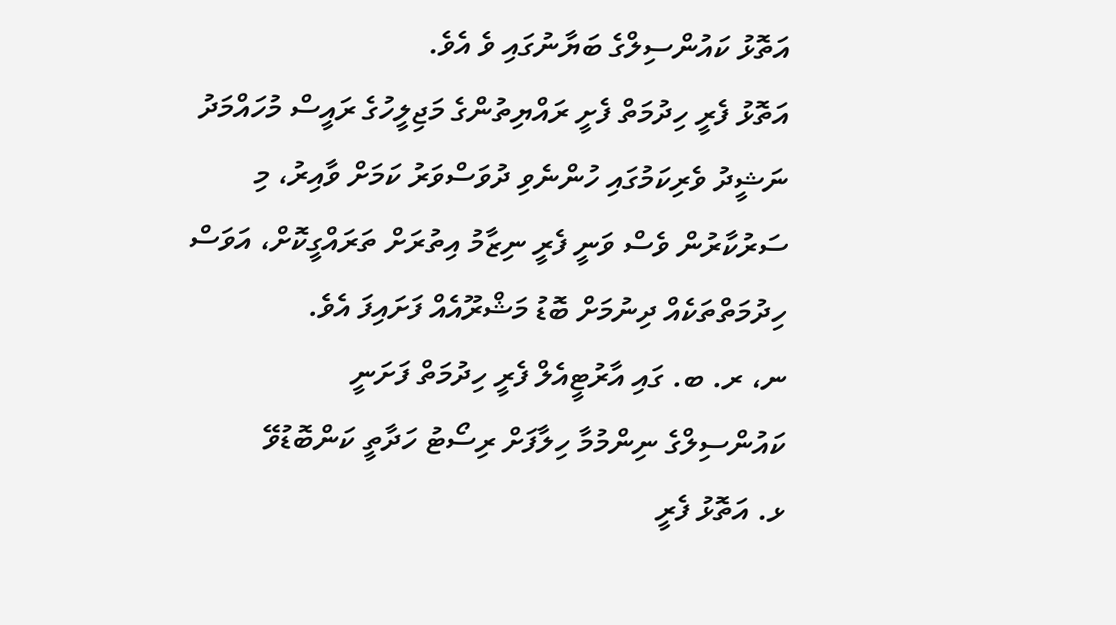އަތޮޅު ކައުންސިލްގެ ބަޔާނުގައި ވެ އެވެ.
އަތޮޅު ފެރީ ހިދުމަތް ފެށީ ރައްޔިތުންގެ މަޖިލީހުގެ ރައީސް މުހައްމަދު ނަޝީދު ވެރިކަމުގައި ހުންނެވި ދުވަސްވަރު ކަމަށް ވާއިރު، މި ސަރުކާރުން ވެސް ވަނީ ފެރީ ނިޒާމު އިތުރަށް ތަރައްގީކޮށް، އަވަސް ހިދުމަތްތަކެއް ދިނުމަށް ބޮޑު މަޝްރޫއެއް ފަށައިފަ އެވެ.
ނ، ރ. ބ. ގައި އާރުޓީއެލް ފެރީ ހިދުމަތް ފަށަނީ
ކައުންސިލްގެ ނިންމުމާ ހިލާފަށް ރިސޯޓު ހަދާތީ ކަންބޮޑުވޭ
ޅ. އަތޮޅު ފެރީ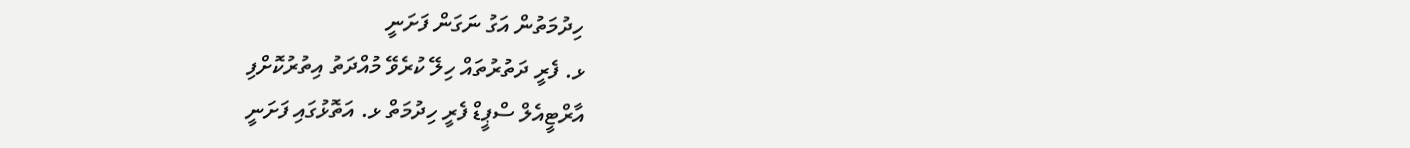ހިދުމަތުން އަގު ނަގަން ފަށަނީ
ޅ. ފެރީ ދަތުރުތައް ހިލޭ ކުރެވޭ މުއްދަތު އިތުރުކޮށްފި
އާރްޓީއެލް ސްޕީޑް ފެރީ ހިދުމަތް ޅ. އަތޮޅުގައި ފަށަނީ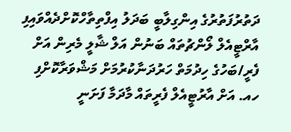ދަތުރުފަތުރުގެ އިންގިލާބީ ބަދަލު އިފްތިތާހްކޮށްދެއްވައިފި
އާރްޓީއެލް ލޯންޗުތައް ބަނުން އަލް ޝާލީ މެރިން އަށް
ފެރީ/ބަހުގެ ހިދުމަތް ހަރުދަނާކުރުމަށް މަޝްވަރާކޮށްފި
ހއ. އަށް އާރުޓީއެލް ފެރީތައް މާދަމާ ފަށަނީ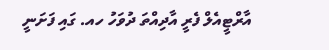އާރްޓީއެލް ފެރީ އާދިއްތަ ދުވަހު ހއ. ގައި ފަށަނީ